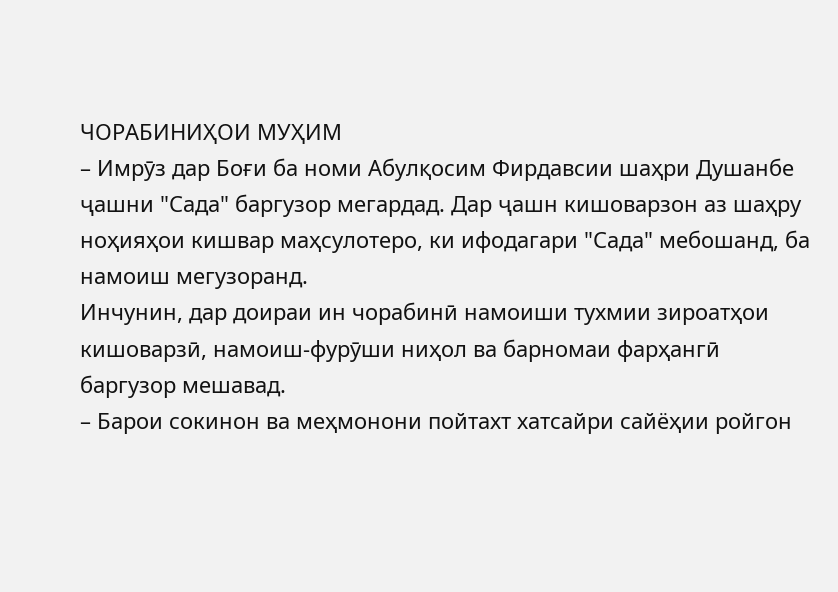ЧОРАБИНИҲОИ МУҲИМ
– Имрӯз дар Боғи ба номи Абулқосим Фирдавсии шаҳри Душанбе ҷашни "Сада" баргузор мегардад. Дар ҷашн кишоварзон аз шаҳру ноҳияҳои кишвар маҳсулотеро, ки ифодагари "Сада" мебошанд, ба намоиш мегузоранд.
Инчунин, дар доираи ин чорабинӣ намоиши тухмии зироатҳои кишоварзӣ, намоиш-фурӯши ниҳол ва барномаи фарҳангӣ баргузор мешавад.
– Барои сокинон ва меҳмонони пойтахт хатсайри сайёҳии ройгон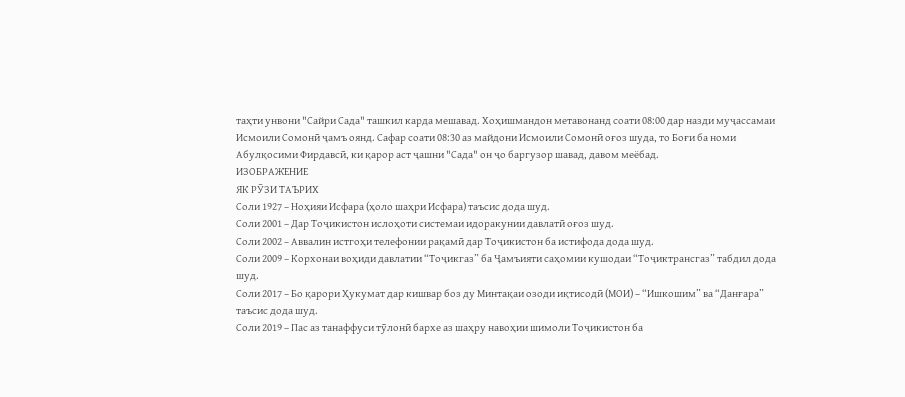таҳти унвони "Сайри Сада" ташкил карда мешавад. Хоҳишмандон метавонанд соати 08:00 дар назди муҷассамаи Исмоили Сомонӣ ҷамъ оянд. Сафар соати 08:30 аз майдони Исмоили Сомонӣ оғоз шуда, то Боғи ба номи Абулқосими Фирдавсӣ, ки қарор аст ҷашни "Сада" он ҷо баргузор шавад, давом меёбад.
ИЗОБРАЖЕНИЕ
ЯК РӮЗИ ТАЪРИХ
Соли 1927 – Ноҳияи Исфара (ҳоло шаҳри Исфара) таъсис дода шуд.
Соли 2001 – Дар Тоҷикистон ислоҳоти системаи идоракунии давлатӣ оғоз шуд.
Соли 2002 – Аввалин истгоҳи телефонии рақамӣ дар Тоҷикистон ба истифода дода шуд.
Соли 2009 – Корхонаи воҳиди давлатии “Тоҷикгаз” ба Ҷамъияти саҳомии кушодаи “Тоҷиктрансгаз” табдил дода шуд.
Соли 2017 – Бо қарори Ҳукумат дар кишвар боз ду Минтақаи озоди иқтисодӣ (МОИ) – “Ишкошим” ва “Данғара” таъсис дода шуд.
Соли 2019 – Пас аз танаффуси тӯлонӣ бархе аз шаҳру навоҳии шимоли Тоҷикистон ба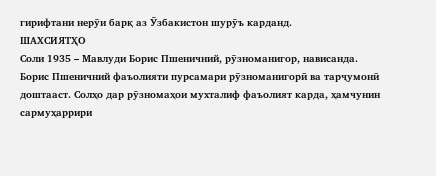гирифтани нерӯи барқ аз Ӯзбакистон шурӯъ карданд.
ШАХСИЯТҲО
Соли 1935 – Мавлуди Борис Пшеничний, рӯзноманигор, нависанда.
Борис Пшеничний фаъолияти пурсамари рӯзноманигорӣ ва тарҷумонӣ доштааст. Солҳо дар рӯзномаҳои мухталиф фаъолият карда, ҳамчунин сармуҳаррири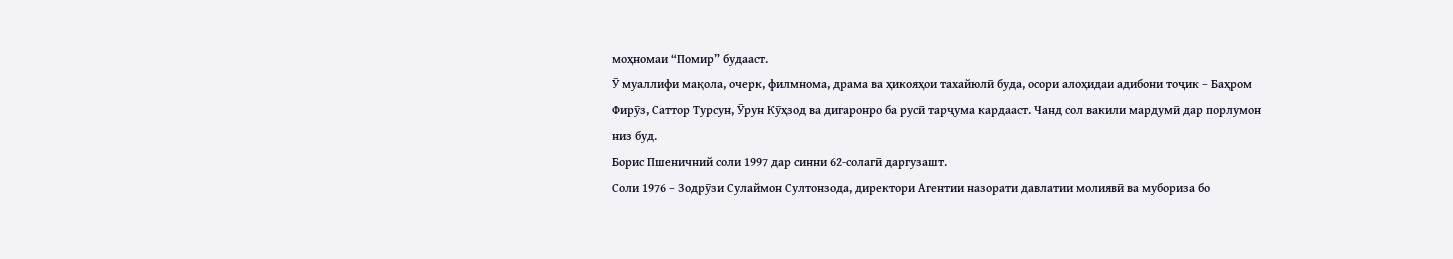моҳномаи “Помир” будааст.
Ӯ муаллифи мақола, очерк, филмнома, драма ва ҳикояҳои тахайюлӣ буда, осори алоҳидаи адибони тоҷик – Баҳром Фирӯз, Саттор Турсун, Ӯрун Кӯҳзод ва дигаронро ба русӣ тарҷума кардааст. Чанд сол вакили мардумӣ дар порлумон низ буд.
Борис Пшеничний соли 1997 дар синни 62-солагӣ даргузашт.
Соли 1976 – Зодрӯзи Сулаймон Султонзода, директори Агентии назорати давлатии молиявӣ ва мубориза бо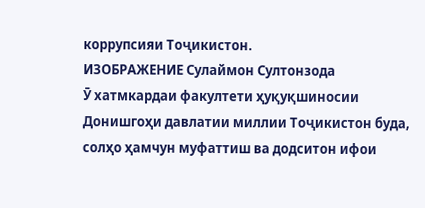коррупсияи Тоҷикистон.
ИЗОБРАЖЕНИЕ Сулаймон Султонзода
Ӯ хатмкардаи факултети ҳуқуқшиносии Донишгоҳи давлатии миллии Тоҷикистон буда, солҳо ҳамчун муфаттиш ва додситон ифои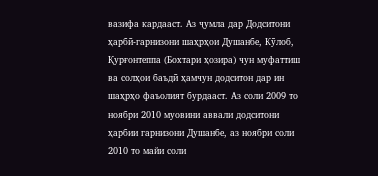вазифа кардааст. Аз ҷумла дар Додситони ҳарбӣ-гарнизони шаҳрҳои Душанбе, Кӯлоб, Қурғонтеппа (Бохтари ҳозира) чун муфаттиш ва солҳои баъдӣ ҳамчун додситон дар ин шаҳрҳо фаъолият бурдааст. Аз соли 2009 то ноябри 2010 муовини аввали додситони ҳарбии гарнизони Душанбе, аз ноябри соли 2010 то майи соли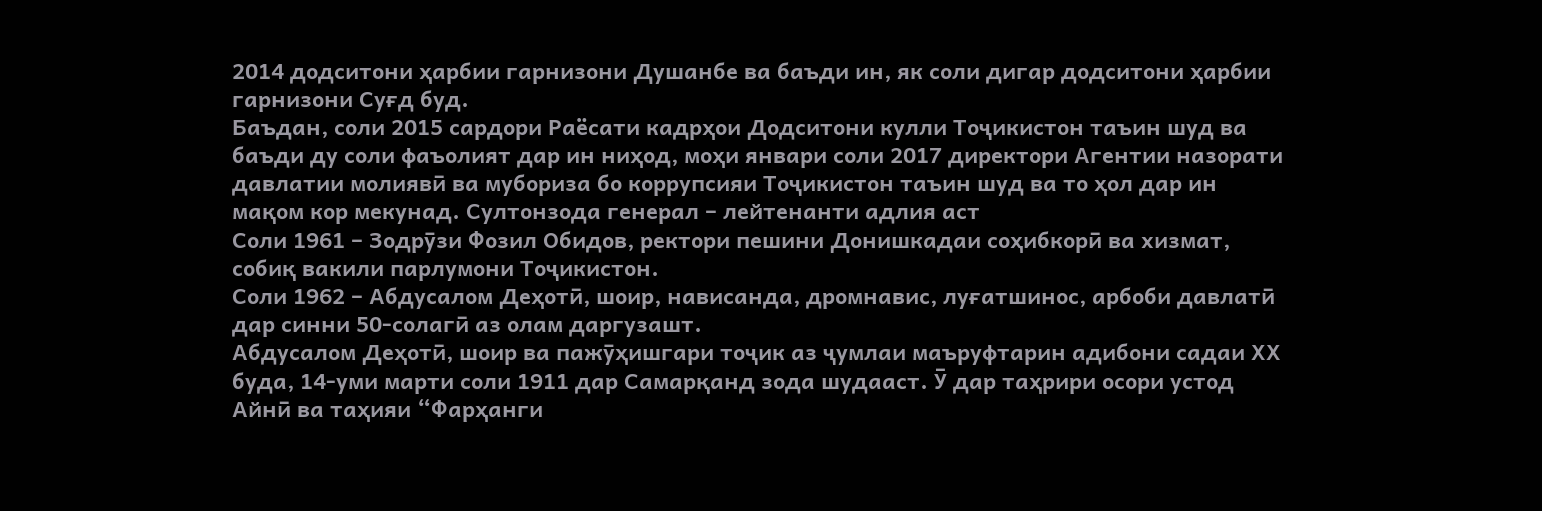2014 додситони ҳарбии гарнизони Душанбе ва баъди ин, як соли дигар додситони ҳарбии гарнизони Суғд буд.
Баъдан, соли 2015 сардори Раёсати кадрҳои Додситони кулли Тоҷикистон таъин шуд ва баъди ду соли фаъолият дар ин ниҳод, моҳи январи соли 2017 директори Агентии назорати давлатии молиявӣ ва мубориза бо коррупсияи Тоҷикистон таъин шуд ва то ҳол дар ин мақом кор мекунад. Султонзода генерал – лейтенанти адлия аст
Соли 1961 – Зодрӯзи Фозил Обидов, ректори пешини Донишкадаи соҳибкорӣ ва хизмат, собиқ вакили парлумони Тоҷикистон.
Соли 1962 – Абдусалом Деҳотӣ, шоир, нависанда, дромнавис, луғатшинос, арбоби давлатӣ дар синни 50-солагӣ аз олам даргузашт.
Абдусалом Деҳотӣ, шоир ва пажӯҳишгари тоҷик аз ҷумлаи маъруфтарин адибони садаи ХХ буда, 14-уми марти соли 1911 дар Самарқанд зода шудааст. Ӯ дар таҳрири осори устод Айнӣ ва таҳияи “Фарҳанги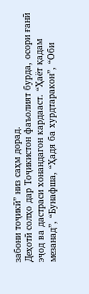забони тоҷикӣ” низ саҳм дорад.
Деҳотӣ солҳо дар Тоҷикистон фаъолият бурда, осори ғанӣ эҷод ва дастраси хонандагон кардааст. “Ҳаёт қадам мезанад”, “Бунафша, “Ҳадя ба хурдтаракон”, “Оби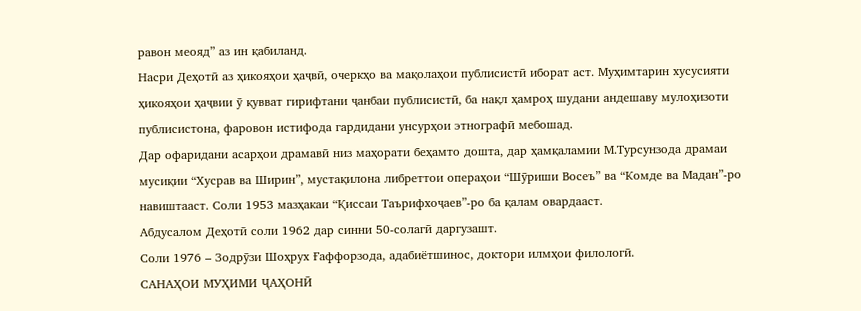равон меояд” аз ин қабиланд.
Насри Деҳотӣ аз ҳикояҳои ҳаҷвӣ, очеркҳо ва мақолаҳои публисистӣ иборат аст. Муҳимтарин хусусияти ҳикояҳои ҳаҷвии ӯ қувват гирифтани ҷанбаи публисистӣ, ба нақл ҳамроҳ шудани андешаву мулоҳизоти публисистона, фаровон истифода гардидани унсурҳои этнографӣ мебошад.
Дар офаридани асарҳои драмавӣ низ маҳорати беҳамто дошта, дар ҳамқаламии М.Турсунзода драмаи мусиқии “Хусрав ва Ширин”, мустақилона либреттои операҳои “Шӯриши Восеъ” ва “Комде ва Мадан”-ро навиштааст. Соли 1953 мазҳакаи “Қиссаи Таърифхоҷаев”-ро ба қалам овардааст.
Абдусалом Деҳотӣ соли 1962 дар синни 50-солагӣ даргузашт.
Соли 1976 – Зодрӯзи Шоҳрух Ғаффорзода, адабиётшинос, доктори илмҳои филологӣ.
САНАҲОИ МУҲИМИ ҶАҲОНӢ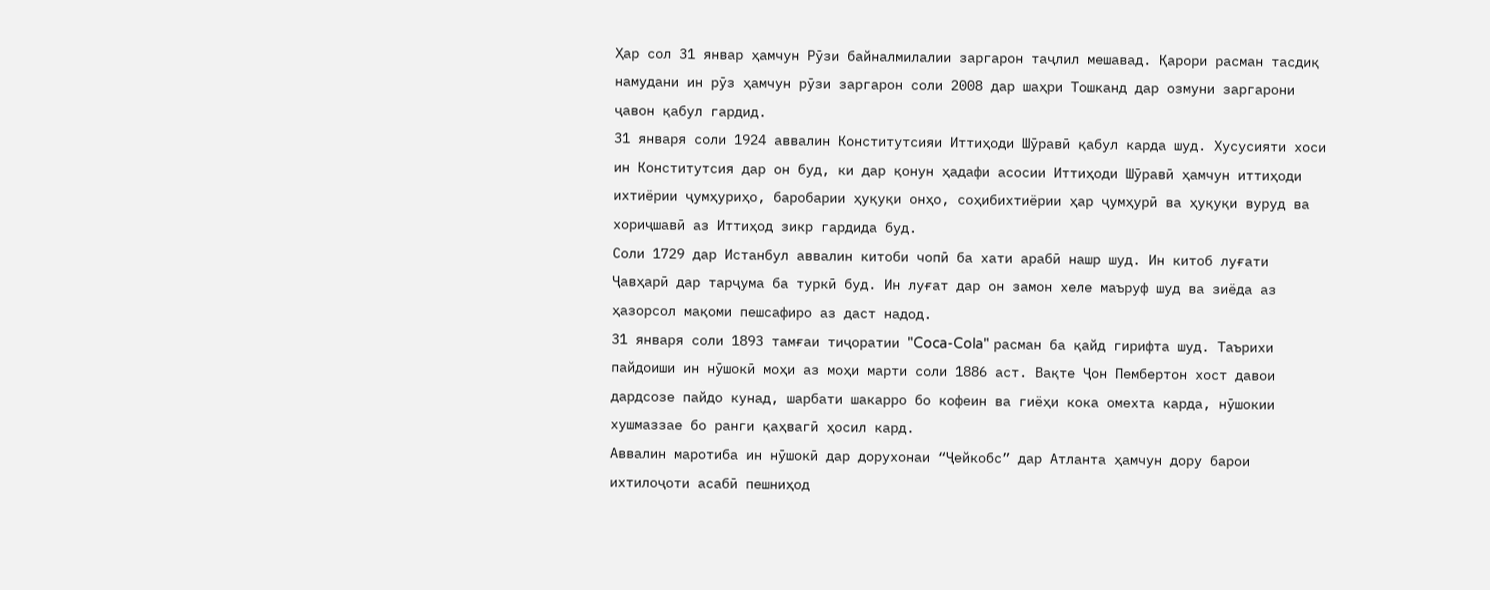Ҳар сол 31 январ ҳамчун Рӯзи байналмилалии заргарон таҷлил мешавад. Қарори расман тасдиқ намудани ин рӯз ҳамчун рӯзи заргарон соли 2008 дар шаҳри Тошканд дар озмуни заргарони ҷавон қабул гардид.
31 января соли 1924 аввалин Конститутсияи Иттиҳоди Шӯравӣ қабул карда шуд. Хусусияти хоси ин Конститутсия дар он буд, ки дар қонун ҳадафи асосии Иттиҳоди Шӯравӣ ҳамчун иттиҳоди ихтиёрии ҷумҳуриҳо, баробарии ҳуқуқи онҳо, соҳибихтиёрии ҳар ҷумҳурӣ ва ҳуқуқи вуруд ва хориҷшавӣ аз Иттиҳод зикр гардида буд.
Соли 1729 дар Истанбул аввалин китоби чопӣ ба хати арабӣ нашр шуд. Ин китоб луғати Ҷавҳарӣ дар тарҷума ба туркӣ буд. Ин луғат дар он замон хеле маъруф шуд ва зиёда аз ҳазорсол мақоми пешсафиро аз даст надод.
31 января соли 1893 тамғаи тиҷоратии "Coca-Cola" расман ба қайд гирифта шуд. Таърихи пайдоиши ин нӯшокӣ моҳи аз моҳи марти соли 1886 аст. Вақте Ҷон Пембертон хост давои дардсозе пайдо кунад, шарбати шакарро бо кофеин ва гиёҳи кока омехта карда, нӯшокии хушмаззае бо ранги қаҳвагӣ ҳосил кард.
Аввалин маротиба ин нӯшокӣ дар дорухонаи “Ҷейкобс” дар Атланта ҳамчун дору барои ихтилоҷоти асабӣ пешниҳод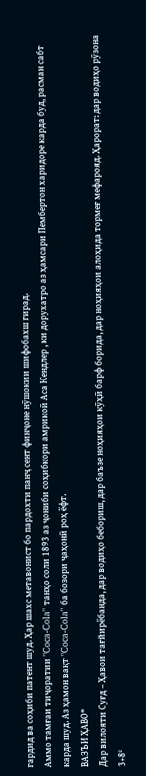гардид ва соҳиби патент шуд. Ҳар шахс метавонист бо пардохти панҷ сент финҷоне нӯшокии шифобахш гирад.
Аммо тамғаи тиҷоратии "Coca-Cola" танҳо соли 1893 аз ҷониби соҳибкори амрикоӣ Аса Кендлер , ки дорухатро аз ҳамсари Пембертон харидоре карда буд, расман сабт карда шуд. Аз ҳамон вақт "Coca-Cola" ба бозори ҷаҳонӣ роҳ ёфт.
ВАЗЪИ ҲАВО*
Дар вилояти Суғд – Ҳавои тағйирёбанда, дар водиҳо бебориш, дар баъзе ноҳияҳои кӯҳӣ барф борида, дар ноҳияҳои алоҳида тормеғ мефарояд. Ҳарорат: дар водиҳо рӯзона 3+8º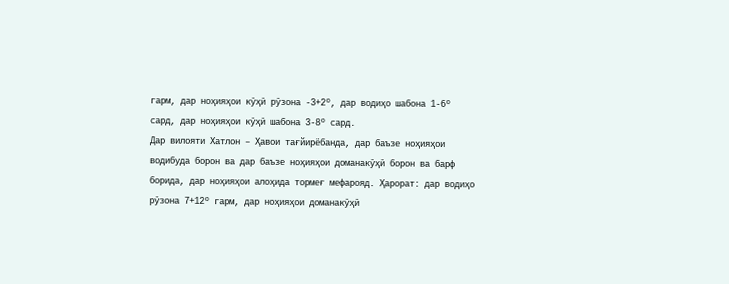гарм, дар ноҳияҳои кӯҳӣ рӯзона -3+2º, дар водиҳо шабона 1-6º сард, дар ноҳияҳои кӯҳӣ шабона 3-8º сард.
Дар вилояти Хатлон – Ҳавои тағйирёбанда, дар баъзе ноҳияҳои водибуда борон ва дар баъзе ноҳияҳои доманакӯҳӣ борон ва барф борида, дар ноҳияҳои алоҳида тормеғ мефарояд. Ҳарорат: дар водиҳо рӯзона 7+12º гарм, дар ноҳияҳои доманакӯҳӣ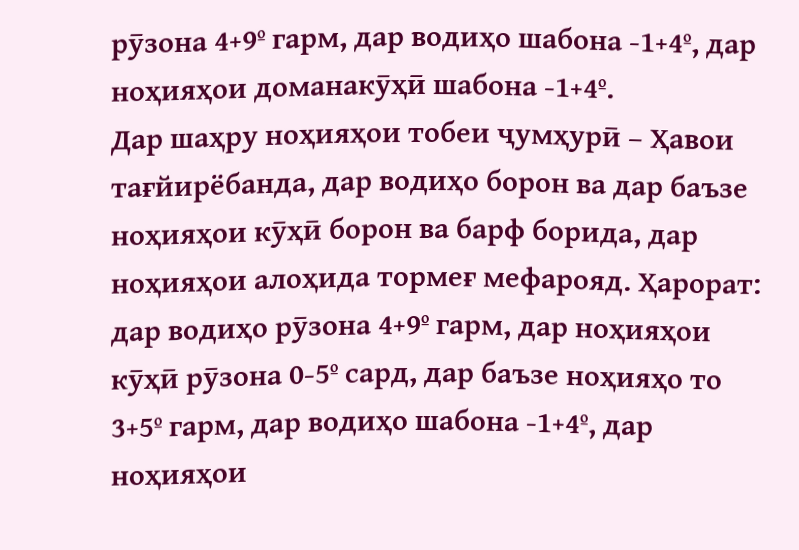рӯзона 4+9º гарм, дар водиҳо шабона -1+4º, дар ноҳияҳои доманакӯҳӣ шабона -1+4º.
Дар шаҳру ноҳияҳои тобеи ҷумҳурӣ – Ҳавои тағйирёбанда, дар водиҳо борон ва дар баъзе ноҳияҳои кӯҳӣ борон ва барф борида, дар ноҳияҳои алоҳида тормеғ мефарояд. Ҳарорат: дар водиҳо рӯзона 4+9º гарм, дар ноҳияҳои кӯҳӣ рӯзона 0-5º сард, дар баъзе ноҳияҳо то 3+5º гарм, дар водиҳо шабона -1+4º, дар ноҳияҳои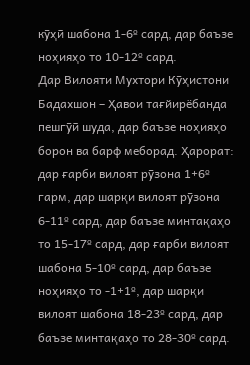кӯҳӣ шабона 1-6º сард, дар баъзе ноҳияҳо то 10-12º сард.
Дар Вилояти Мухтори Кӯҳистони Бадахшон – Ҳавои тағйирёбанда пешгӯӣ шуда, дар баъзе ноҳияҳо борон ва барф меборад. Ҳарорат: дар ғарби вилоят рӯзона 1+6º гарм, дар шарқи вилоят рӯзона 6-11º сард, дар баъзе минтақаҳо то 15-17º сард, дар ғарби вилоят шабона 5-10º сард, дар баъзе ноҳияҳо то -1+1º, дар шарқи вилоят шабона 18-23º сард, дар баъзе минтақаҳо то 28-30º сард.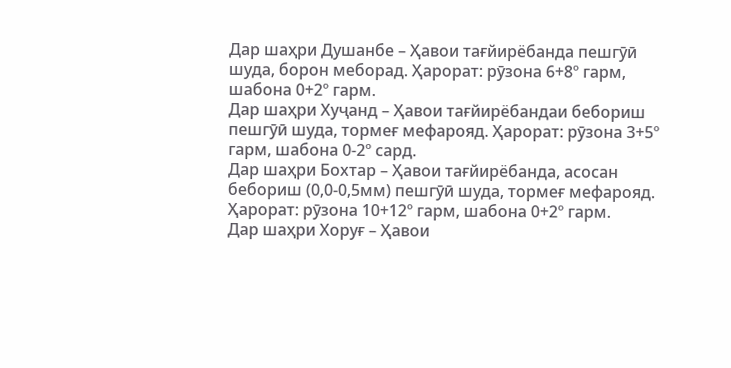Дар шаҳри Душанбе – Ҳавои тағйирёбанда пешгӯӣ шуда, борон меборад. Ҳарорат: рӯзона 6+8º гарм, шабона 0+2º гарм.
Дар шаҳри Хуҷанд – Ҳавои тағйирёбандаи бебориш пешгӯӣ шуда, тормеғ мефарояд. Ҳарорат: рӯзона 3+5º гарм, шабона 0-2º сард.
Дар шаҳри Бохтар – Ҳавои тағйирёбанда, асосан бебориш (0,0-0,5мм) пешгӯӣ шуда, тормеғ мефарояд. Ҳарорат: рӯзона 10+12º гарм, шабона 0+2º гарм.
Дар шаҳри Хоруғ – Ҳавои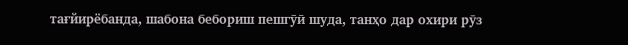тағйирёбанда, шабона бебориш пешгӯӣ шуда, танҳо дар охири рӯз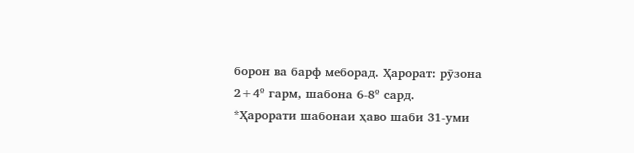борон ва барф меборад. Ҳарорат: рӯзона 2+4º гарм, шабона 6-8º сард.
*Ҳарорати шабонаи ҳаво шаби 31-уми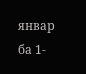январ ба 1-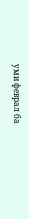уми феврал ба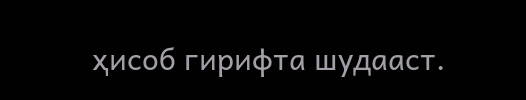ҳисоб гирифта шудааст.